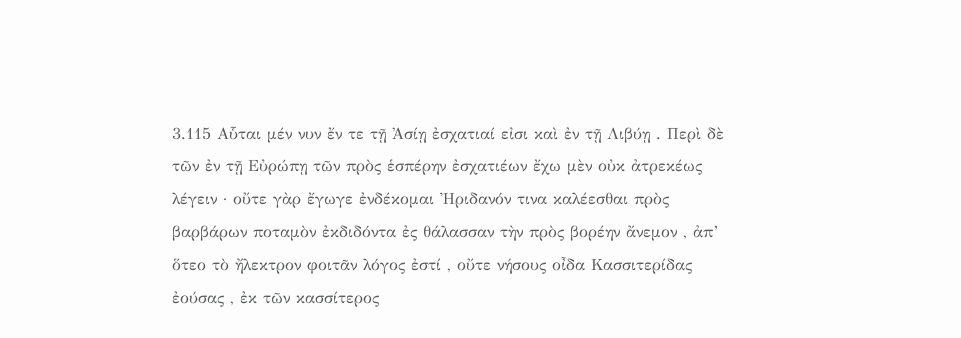3.115 Αὗται μέν νυν ἔν τε τῇ Ἀσίῃ ἐσχατιαί εἰσι καὶ ἐν τῇ Λιβύῃ . Περὶ δὲ τῶν ἐν τῇ Εὐρώπῃ τῶν πρὸς ἑσπέρην ἐσχατιέων ἔχω μὲν οὐκ ἀτρεκέως λέγειν · οὔτε γὰρ ἔγωγε ἐνδέκομαι Ἠριδανόν τινα καλέεσθαι πρὸς βαρβάρων ποταμὸν ἐκδιδόντα ἐς θάλασσαν τὴν πρὸς βορέην ἄνεμον , ἀπ’ ὅτεο τὸ ἤλεκτρον φοιτᾶν λόγος ἐστί , οὔτε νήσους οἶδα Κασσιτερίδας ἐούσας , ἐκ τῶν κασσίτερος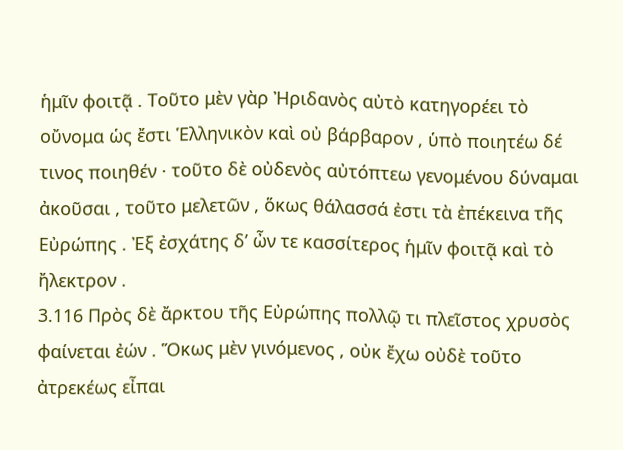ἡμῖν φοιτᾷ . Τοῦτο μὲν γὰρ Ἠριδανὸς αὐτὸ κατηγορέει τὸ οὔνομα ὡς ἔστι Ἑλληνικὸν καὶ οὐ βάρβαρον , ὑπὸ ποιητέω δέ τινος ποιηθέν · τοῦτο δὲ οὐδενὸς αὐτόπτεω γενομένου δύναμαι ἀκοῦσαι , τοῦτο μελετῶν , ὅκως θάλασσά ἐστι τὰ ἐπέκεινα τῆς Εὐρώπης . Ἐξ ἐσχάτης δ’ ὦν τε κασσίτερος ἡμῖν φοιτᾷ καὶ τὸ ἤλεκτρον .
3.116 Πρὸς δὲ ἄρκτου τῆς Εὐρώπης πολλῷ τι πλεῖστος χρυσὸς φαίνεται ἐών . Ὅκως μὲν γινόμενος , οὐκ ἔχω οὐδὲ τοῦτο ἀτρεκέως εἶπαι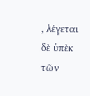, λέγεται δὲ ὑπὲκ τῶν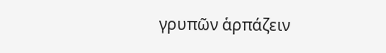γρυπῶν ἁρπάζειν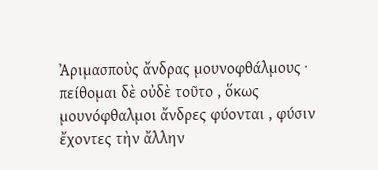Ἀριμασποὺς ἄνδρας μουνοφθάλμους · πείθομαι δὲ οὐδὲ τοῦτο , ὅκως μουνόφθαλμοι ἄνδρες φύονται , φύσιν ἔχοντες τὴν ἄλλην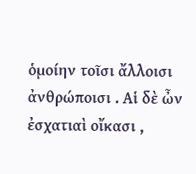ὁμοίην τοῖσι ἄλλοισι ἀνθρώποισι . Αἱ δὲ ὦν ἐσχατιαὶ οἴκασι ,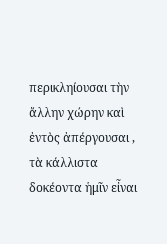περικληίουσαι τὴν ἄλλην χώρην καὶ ἐντὸς ἀπέργουσαι , τὰ κάλλιστα δοκέοντα ἡμῖν εἶναι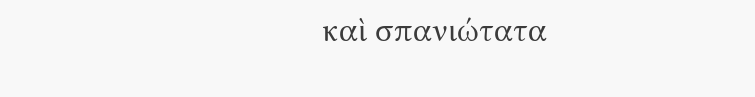καὶ σπανιώτατα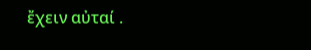ἔχειν αὐταί .